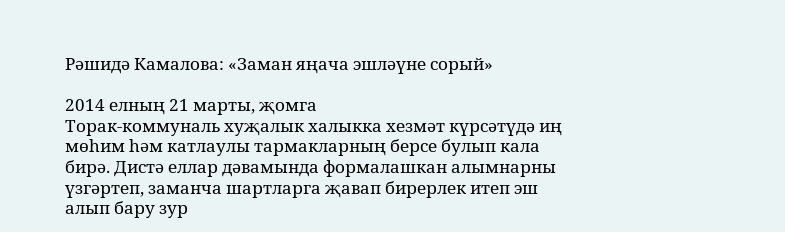Рәшидә Камалова: «Заман яңача эшләүне сорый»

2014 елның 21 марты, җомга
Торак-коммуналь хуҗалык халыкка хезмәт күрсәтүдә иң мөһим һәм катлаулы тармакларның берсе булып кала бирә. Дистә еллар дәвамында формалашкан алымнарны үзгәртеп, заманча шартларга җавап бирерлек итеп эш алып бару зур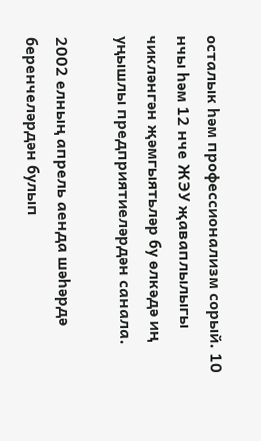осталык һәм профессионализм сорый. 10 нчы һәм 12 нче ЖЭУ җаваплылыгы чикләнгән җәмгыятьләр бу өлкәдә иң уңышлы предприятиеләрдән санала.

2002 елның апрель аенда шәһәрдә беренчеләрдән булып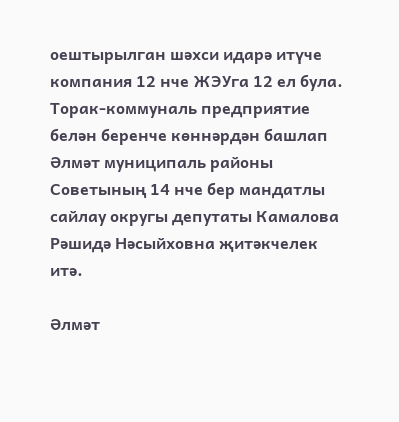оештырылган шәхси идарә итүче компания 12 нче ЖЭУга 12 ел була. Торак-коммуналь предприятие белән беренче көннәрдән башлап Әлмәт муниципаль районы Советының 14 нче бер мандатлы сайлау округы депутаты Камалова Рәшидә Нәсыйховна җитәкчелек итә.

Әлмәт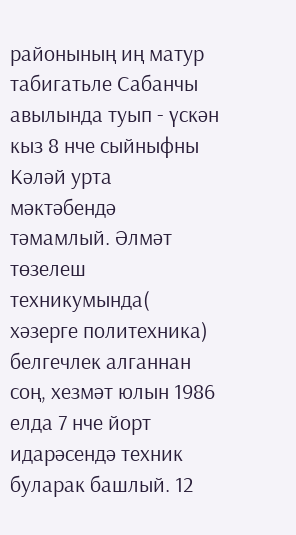районының иң матур табигатьле Сабанчы авылында туып - үскән кыз 8 нче сыйныфны Кәләй урта мәктәбендә тәмамлый. Әлмәт төзелеш техникумында( хәзерге политехника) белгечлек алганнан соң, хезмәт юлын 1986 елда 7 нче йорт идарәсендә техник буларак башлый. 12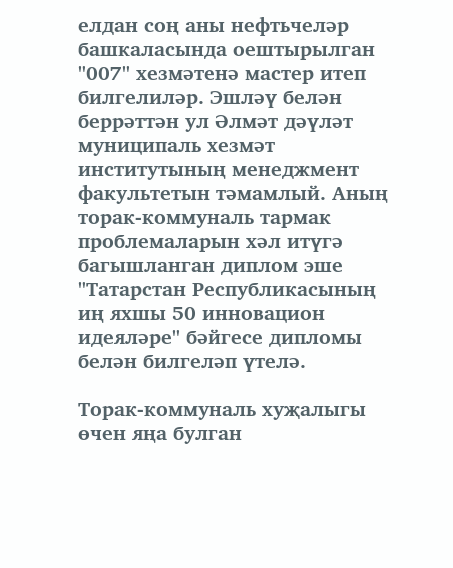елдан соң аны нефтьчеләр башкаласында оештырылган "007" хезмәтенә мастер итеп билгелиләр. Эшләү белән беррәттән ул Әлмәт дәүләт муниципаль хезмәт институтының менеджмент факультетын тәмамлый. Аның торак-коммуналь тармак проблемаларын хәл итүгә багышланган диплом эше "Татарстан Республикасының иң яхшы 50 инновацион идеяләре" бәйгесе дипломы белән билгеләп үтелә.

Торак-коммуналь хуҗалыгы өчен яңа булган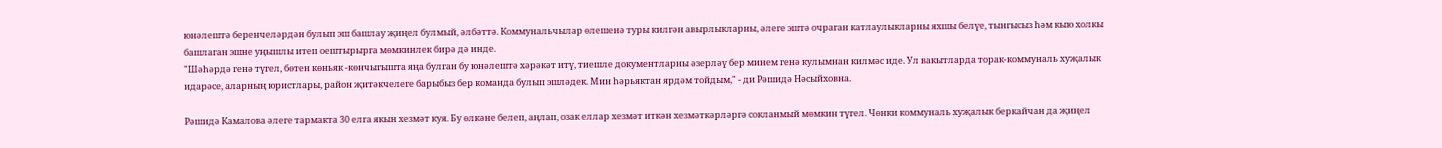юнәлештә беренчеләрдән булып эш башлау җиңел булмый, әлбәттә. Коммунальчылар өлешенә туры килгән авырлыкларны, әлеге эштә очраган катлаулыкларны яхшы белүе, тынгысыз һәм кыю холкы башлаган эшне уңышлы итеп оештырырга мөмкинлек бирә дә инде.
"Шәһәрдә генә түгел, бөтен көньяк -көнчыгышта яңа булган бу юнәлештә хәрәкәт итү, тиешле документларны әзерләү бер минем генә кулымнан килмәс иде. Ул вакытларда торак-коммуналь хуҗалык идарәсе, аларның юристлары, район җитәкчелеге барыбыз бер команда булып эшләдек. Мин һәрьяктан ярдәм тойдым," - ди Рәшидә Нәсыйховна.

Рәшидә Камалова әлеге тармакта 30 елга якын хезмәт куя. Бу өлкәне белеп, аңлап, озак еллар хезмәт иткән хезмәткәрләргә сокланмый мөмкин түгел. Чөнки коммуналь хуҗалык беркайчан да җиңел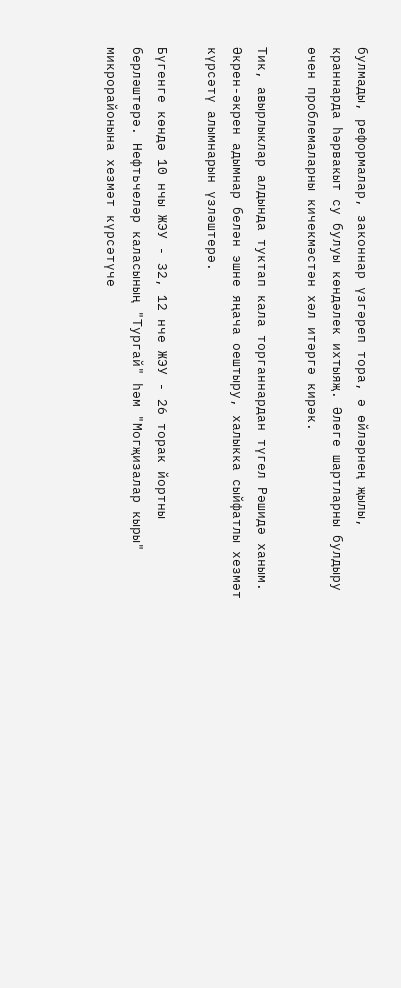булмады, реформалар, законнар үзгәреп тора, ә өйләрнең җылы, краннарда һәрвакыт су булуы көндәлек ихтыяҗ. Әлеге шартларны булдыру өчен проблемаларны кичекмәстән хәл итәргә кирәк.

Тик, авырлыклар алдында туктап кала торганнардан түгел Рәшидә ханым. Әкрен-әкрен адымнар белән эшне яңача оештыру, халыкка сыйфатлы хезмәт күрсәтү алымнарын үзләштерә.

Бүгенге көндә 10 нчы ЖЭУ - 32, 12 нче ЖЭУ - 26 торак йортны берләштерә. Нефтьчеләр каласының "Тургай" һәм "Могҗизалар кыры" микрорайонына хезмәт күрсәтүче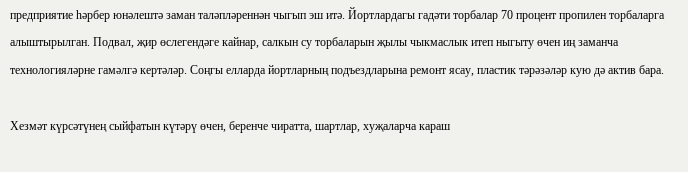предприятие һәрбер юнәлештә заман таләпләреннән чыгып эш итә. Йортлардагы гадәти торбалар 70 процент пропилен торбаларга алыштырылган. Подвал, җир өслегендәге кайнар, салкын су торбаларын җылы чыкмаслык итеп ныгыту өчен иң заманча технологияләрне гамәлгә кертәләр. Соңгы елларда йортларның подъездларына ремонт ясау, пластик тәрәзәләр кую дә актив бара.

Хезмәт күрсәтүнең сыйфатын күтәрү өчен, беренче чиратта, шартлар, хуҗаларча караш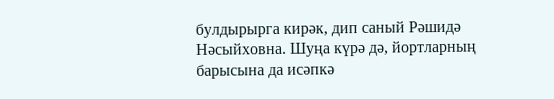булдырырга кирәк, дип саный Рәшидә Нәсыйховна. Шуңа күрә дә, йортларның барысына да исәпкә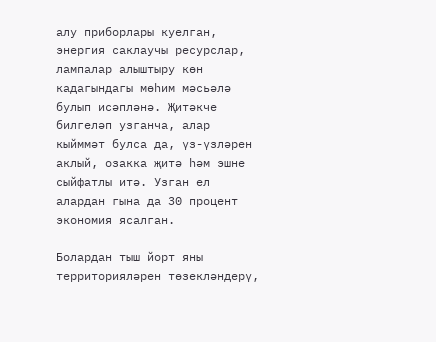алу приборлары куелган, энергия саклаучы ресурслар, лампалар алыштыру көн кадагындагы мөһим мәсьәлә булып исәпләнә. Җитәкче билгеләп узганча, алар кыйммәт булса да, үз-үзләрен аклый, озакка җитә һәм эшне сыйфатлы итә. Узган ел алардан гына да 30 процент экономия ясалган.

Болардан тыш йорт яны территорияләрен төзекләндерү,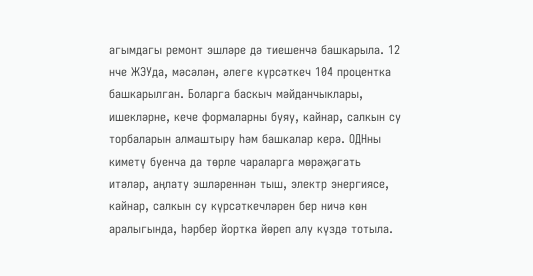агымдагы ремонт эшләре дә тиешенчә башкарыла. 12 нче ЖЭУда, мәсәлән, әлеге күрсәткеч 104 процентка башкарылган. Боларга баскыч мәйданчыклары, ишекләрне, кече формаларны буяу, кайнар, салкын су торбаларын алмаштыру һәм башкалар керә. ОДНны киметү буенча да төрле чараларга мөрәҗәгать итәләр, аңлату эшләреннән тыш, электр энергиясе, кайнар, салкын су күрсәткечләрен бер ничә көн аралыгында, һәрбер йортка йөреп алу күздә тотыла.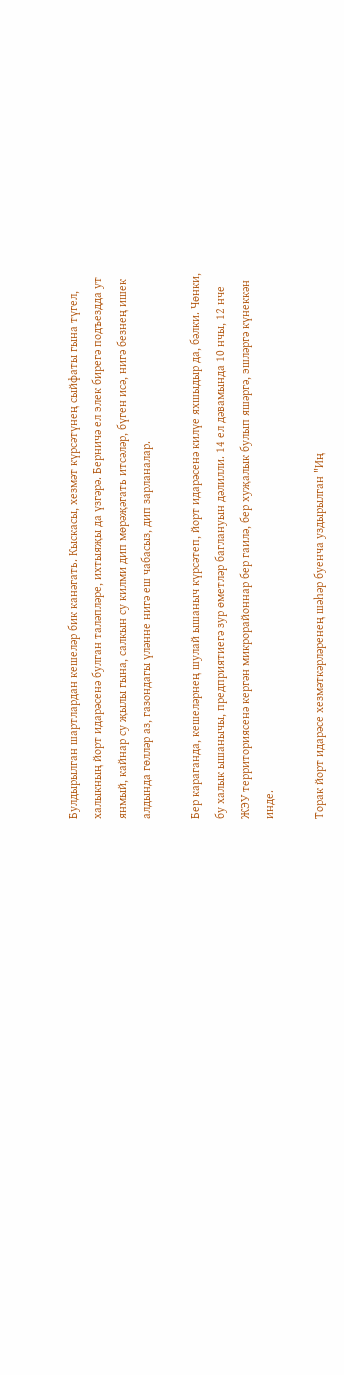Булдырылган шартлардан кешеләр бик канәгать. Кыскасы, хезмәт күрсәтүнең сыйфаты гына түгел, халыкның йорт идарәсенә булган таләпләре, ихтыяҗы да үзгәрә. Берничә ел элек бирегә подъездда ут янмый, кайнар су җылы гына, салкын су килми дип мөрәҗәгать итсәләр, бүген исә, нигә безнең ишек алдында гөлләр аз, газондагы үләнне нигә еш чабасыз, дип зарланалар.

Бер караганда, кешеләрнең шулай ышаныч күрсәтеп, йорт идарәсенә килүе яхшыдыр да, бәлки. Чөнки, бу халык ышанычы, предприятиегә зур өметләр баглануын дәлилли. 14 ел дәвамында 10 нчы, 12 нче ЖЭУ территориясенә кергән микрорайоннар бер гаилә, бер хуҗалык булып яшәргә, эшләргә күнеккән инде.

Торак йорт идарәсе хезмәткәрләренең шәһәр буенча уздырылган "Иң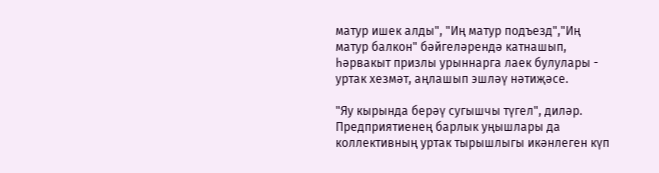матур ишек алды", "Иң матур подъезд","Иң матур балкон" бәйгеләрендә катнашып, һәрвакыт призлы урыннарга лаек булулары - уртак хезмәт, аңлашып эшләү нәтиҗәсе.

"Яу кырында берәү сугышчы түгел", диләр. Предприятиенең барлык уңышлары да коллективның уртак тырышлыгы икәнлеген күп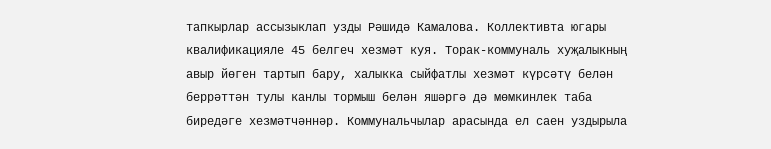тапкырлар ассызыклап узды Рәшидә Камалова. Коллективта югары квалификацияле 45 белгеч хезмәт куя. Торак-коммуналь хуҗалыкның авыр йөген тартып бару, халыкка сыйфатлы хезмәт күрсәтү белән беррәттән тулы канлы тормыш белән яшәргә дә мөмкинлек таба биредәге хезмәтчәннәр. Коммунальчылар арасында ел саен уздырыла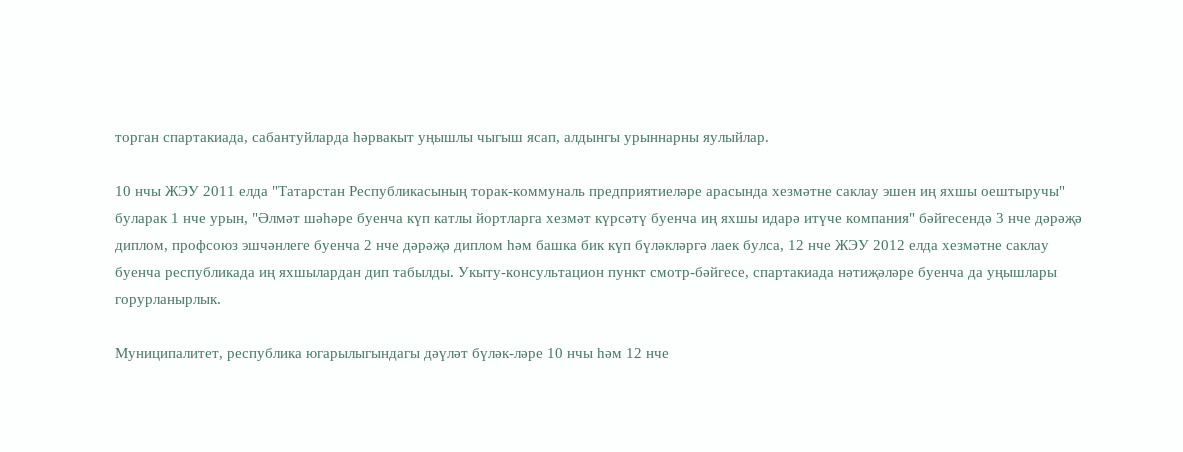торган спартакиада, сабантуйларда һәрвакыт уңышлы чыгыш ясап, алдынгы урыннарны яулыйлар.

10 нчы ЖЭУ 2011 елда "Татарстан Республикасының торак-коммуналь предприятиеләре арасында хезмәтне саклау эшен иң яхшы оештыручы" буларак 1 нче урын, "Әлмәт шәһәре буенча күп катлы йортларга хезмәт күрсәтү буенча иң яхшы идарә итүче компания" бәйгесендә 3 нче дәрәҗә диплом, профсоюз эшчәнлеге буенча 2 нче дәрәҗә диплом һәм башка бик күп бүләкләргә лаек булса, 12 нче ЖЭУ 2012 елда хезмәтне саклау буенча республикада иң яхшылардан дип табылды. Укыту-консультацион пункт смотр-бәйгесе, спартакиада нәтиҗәләре буенча да уңышлары горурланырлык.

Муниципалитет, республика югарылыгындагы дәүләт бүләк-ләре 10 нчы һәм 12 нче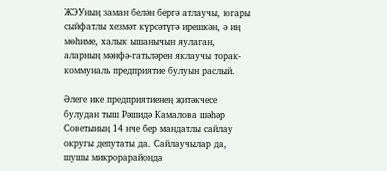ЖЭУның заман белән бергә атлаучы, югары сыйфатлы хезмәт күрсәтүгә ирешкән, ә иң мөһиме, халык ышанычын яулаган, аларның мәнфә-гатьләрен яклаучы торак-коммуналь предприятие булуын раслый.

Әлеге ике предприятиенең җитәкчесе булудан тыш Рәшидә Камалова шәһәр Советының 14 нче бер мандатлы сайлау округы депутаты да. Сайлаучылар да, шушы микрорарайонда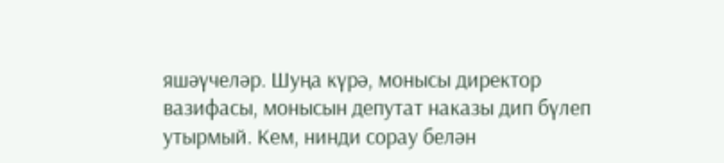яшәүчеләр. Шуңа күрә, монысы директор вазифасы, монысын депутат наказы дип бүлеп утырмый. Кем, нинди сорау белән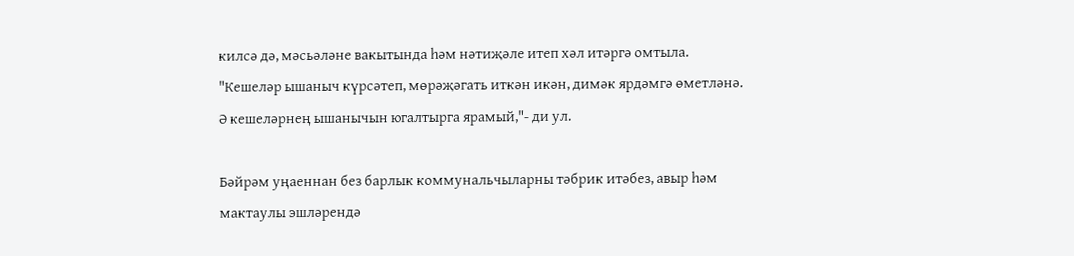килсә дә, мәсьәләне вакытында һәм нәтиҗәле итеп хәл итәргә омтыла. "Кешеләр ышаныч күрсәтеп, мөрәҗәгать иткән икән, димәк ярдәмгә өметләнә. Ә кешеләрнең ышанычын югалтырга ярамый,"- ди ул.

Бәйрәм уңаеннан без барлык коммунальчыларны тәбрик итәбез, авыр һәм мактаулы эшләрендә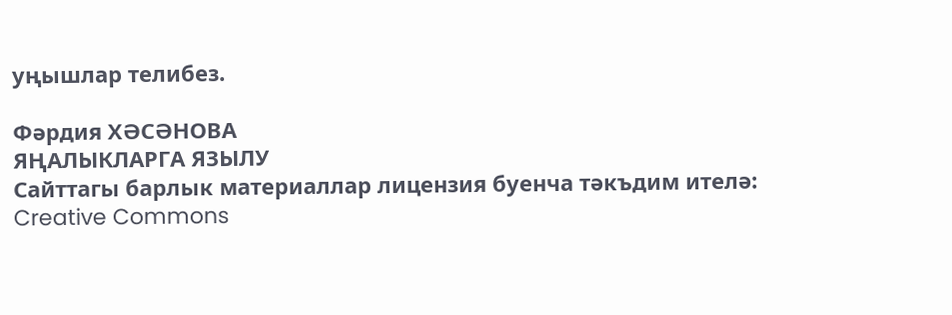уңышлар телибез.

Фәрдия ХӘСӘНОВА
ЯҢАЛЫКЛАРГА ЯЗЫЛУ
Сайттагы барлык материаллар лицензия буенча тәкъдим ителә:
Creative Commons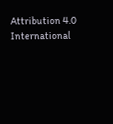Attribution 4.0 International